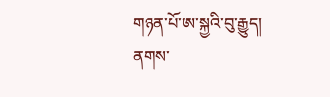གཉན་པོ་ཨ་སྐྱའི་བུ་རྒྱུད།
ནགས་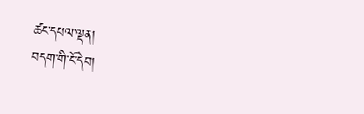ཚང་དཔལ་ལྡན།
བདག་གི་ངོ་དེབ།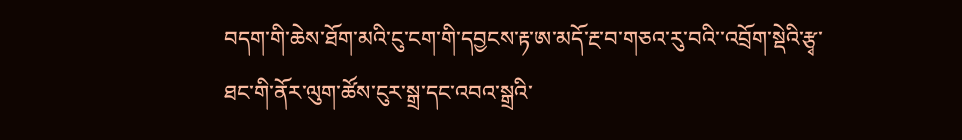བདག་གི་ཆེས་ཐོག་མའི་ངུ་ངག་གི་དབྱངས་རྟ་ཨ་མདོ་རྔ་བ་གཅའ་རུ་བའི་་འབྲོག་སྡེའི་རྩྭ་ཐང་གི་ནོར་ལུག་ཚོས་ངུར་སྒྲ་དང་འབའ་སྒྲའི་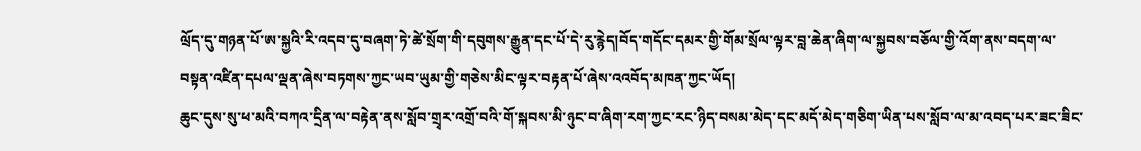ལྲོད་དུ་གཉན་པོ་ཨ་སྐྱའི་རི་འདབ་དུ་བཞག་ཏེ་ཚེ་སྲོག་གི་དབུགས་རྒྱུན་དང་པོ་དེ་རུ་རྙེད།བོད་གདོང་དམར་གྱི་གོམ་སྲོལ་ལྟར་བླ་ཆེན་ཞིག་ལ་སྐྱབས་བཅོལ་གྱི་འོག་ནས་བདག་ལ་བསྟན་འཛིན་དཔལ་ལྡན་ཞེས་བཏགས་ཀྱང་ཡབ་ཡུམ་གྱི་གཅེས་མིང་ལྟར་བརྟན་པོ་ཞེས་འའབོད་མཁན་ཀྱང་ཡོད།
ཆུང་དུས་སུ་ཕ་མའི་བཀའ་དྲིན་ལ་བརྟེན་ནས་སློབ་གྲྭར་འགྲོ་བའི་གོ་སྐབས་མི་ཉུང་བ་ཞིག་རག་ཀྱང་རང་ཉིད་བསམ་མེད་དང་མདོ་མེད་གཅིག་ཡིན་པས་སློབ་ལ་མ་འབད་པར་ཟང་ཟིང་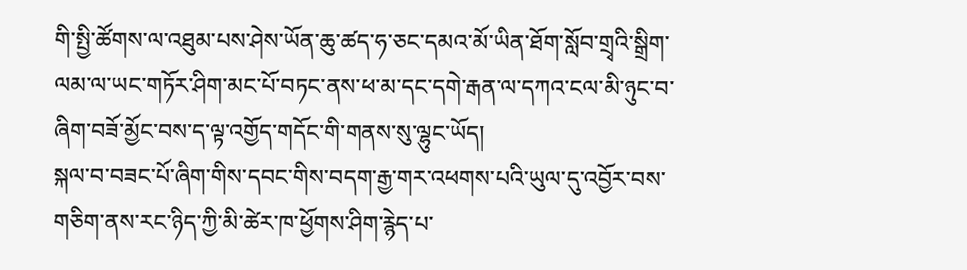གི་སྤྱི་ཚོགས་ལ་འཐུམ་པས་ཤེས་ཡོན་ཆུ་ཚད་ཧ་ཅང་དམའ་མོ་ཡིན་ཐོག་སློབ་གྲྭའི་སྒྲིག་ལམ་ལ་ཡང་གཏོར་ཤིག་མང་པོ་བཏང་ནས་ཕ་མ་དང་དགེ་རྒན་ལ་དཀའ་ངལ་མི་ཉུང་བ་ཞིག་བཟོ་མྱོང་བས་ད་ལྟ་འགྱོད་གདོང་གི་གནས་སུ་ལྷུང་ཡོད།
སྐལ་བ་བཟང་པོ་ཞིག་གིས་དབང་གིས་བདག་རྒྱ་གར་འཕགས་པའི་ཡུལ་དུ་འབྱོར་བས་གཅིག་ནས་རང་ཉིད་ཀྱི་མི་ཚེར་ཁ་ཕྱོགས་ཤིག་རྙེད་པ་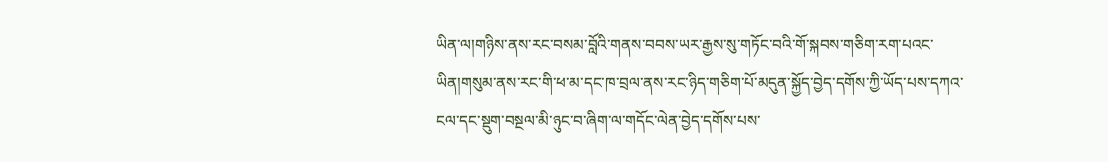ཡིན་ལ།གཉིས་ནས་རང་བསམ་བློའི་གནས་བབས་ཡར་རྒྱས་སུ་གཏོང་བའི་གོ་སྐབས་གཅིག་རག་པའང་ཡིན།གསུམ་ནས་རང་གི་ཕ་མ་དང་ཁ་བྲལ་ནས་རང་ཉིད་གཅིག་པོ་མདུན་སྐྱོད་བྱེད་དགོས་ཀྱི་ཡོད་པས་དཀའ་ངལ་དང་སྡུག་བསྔལ་མི་ཉུང་བ་ཞིག་ལ་གདོང་ལེན་བྱེད་དགོས་པས་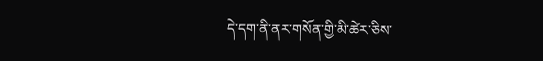དེ་དག་ནི་ནར་གསོན་གྱི་མི་ཚེར་ཅིས་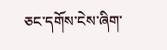ཅང་དགོས་ངེས་ཞིག་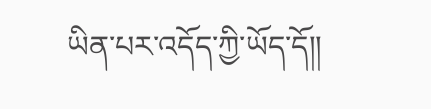ཡིན་པར་འདོད་ཀྱི་ཡོད་དོ།།